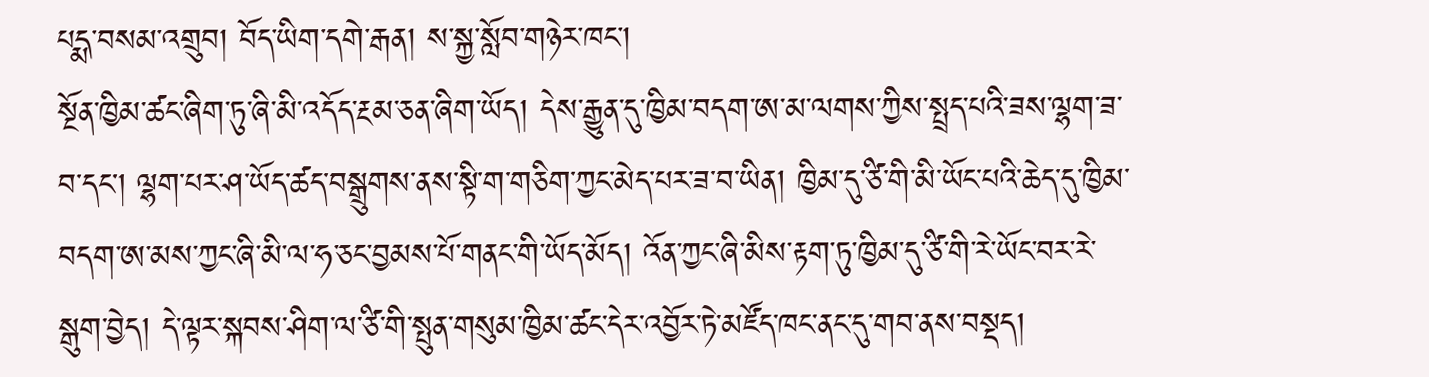པདྨ་བསམ་འགྲུབ། བོད་ཡིག་དགེ་རྒན། ས་སྐྱ་སློབ་གཉེར་ཁང་།
སྔོན་ཁྱིམ་ཚང་ཞིག་ཏུ་ཞི་མི་འདོད་རྔམ་ཅན་ཞིག་ཡོད། དེས་རྒྱུན་དུ་ཁྱིམ་བདག་ཨ་མ་ལགས་ཀྱིས་སྤྲད་པའི་ཟས་ལྷག་ཟ་བ་དང། ལྷག་པར་ཤ་ཡོད་ཚད་བསྒྲུགས་ནས་སྟི་ག་གཅིག་ཀྱང་མེད་པར་ཟ་བ་ཡིན། ཁྱིམ་དུ་ཙི་གི་མི་ཡོང་པའི་ཆེད་དུ་ཁྱིམ་བདག་ཨ་མས་ཀྱང་ཞི་མི་ལ་ཧ་ཅང་བྱམས་པོ་གནང་གི་ཡོད་མོད། འོན་ཀྱང་ཞི་མིས་རྟག་ཏུ་ཁྱིམ་དུ་ཙི་གི་རེ་ཡོང་བར་རེ་སྒུག་བྱེད། དེ་ལྟར་སྐབས་ཤིག་ལ་ཙི་གི་སྤུན་གསུམ་ཁྱིམ་ཚང་དེར་འབྱོར་ཏེ་མཛོད་ཁང་ནང་དུ་གབ་ནས་བསྡད།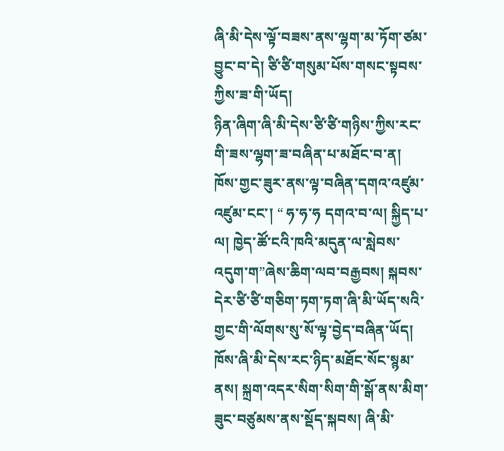ཞི་མི་དེས་ལྟོ་བཟས་ནས་ལྷག་མ་ཏོག་ཙམ་བྱུང་བ་དེ། ཙི་ཙི་གསུམ་པོས་གསང་སྟབས་ཀྱིས་ཟ་གི་ཡོད།
ཉིན་ཞིག་ཞི་མི་དེས་ཙི་ཙི་གཉིས་ཀྱིས་རང་གི་ཟས་ལྷག་ཟ་བཞིན་པ་མཐོང་བ་ན།
ཁོས་གྱང་ཟུར་ནས་ལྟ་བཞིན་དགའ་འཛུམ་འཛུམ་ངང་། “ ཧ་ཧ་ཧ དགའ་བ་ལ། སྐྱིད་པ་ལ། ཁྱེད་ཚོ་ངའི་ཁའི་མདུན་ལ་སླེབས་འདུག་ག”ཞེས་ཆིག་ལབ་བརྒྱབས། སྐབས་དེར་ཙི་ཙི་གཅིག་ཏག་ཏག་ཞི་མི་ཡོད་སའི་གྱང་གི་ལོགས་སུ་སོ་ལྟ་བྱེད་བཞིན་ཡོད། ཁོས་ཞི་མི་དེས་རང་ཉིད་མཐོང་སོང་སྙམ་ནས། སྐྲག་འདར་སིག་སིག་གི་སྒོ་ནས་མིག་ཟུང་བཙུམས་ནས་སྡོད་སྐབས། ཞི་མི་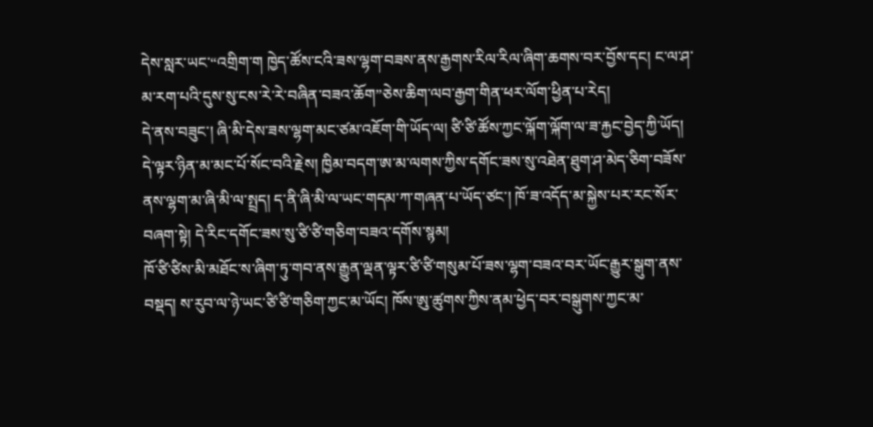དེས་སླར་ཡང་“འགྲིག་ག ཁྱེད་ཚོས་ངའི་ཟས་ལྷག་བཟས་ནས་རྒྱགས་རིལ་རིལ་ཞིག་ཆགས་བར་བྱོས་དང། ང་ལ་ཤ་མ་རག་པའི་དུས་སུ་ངས་རེ་རེ་བཞིན་བཟའ་ཆོག”ཅེས་ཆིག་ལབ་རྒྱག་གིན་ཕར་ལོག་ཕྱིན་པ་རེད།
དེ་ནས་བཟུང་། ཞི་མི་དེས་ཟས་ལྷག་མང་ཙམ་འཇོག་གི་ཡོད་ལ། ཙི་ཙི་ཚོས་ཀྱང་ལྐོག་ལྐོག་ལ་ཟ་རྐྱང་བྱེད་ཀྱི་ཡོད། དེ་ལྟར་ཉིན་མ་མང་པོ་སོང་བའི་རྗེས། ཁྱིམ་བདག་ཨ་མ་ལགས་ཀྱིས་དགོང་ཟས་སུ་འཐེན་ཐུག་ཤ་མེད་ཅིག་བཟོས་ནས་ལྷག་མ་ཞི་མི་ལ་སྤྲད། ད་ནི་ཞི་མི་ལ་ཡང་གདམ་ཀ་གཞན་པ་ཡོད་ཙང་། ཁོ་ཟ་འདོད་མ་སྐྱེས་པར་རང་སོར་བཞག་སྟེ། དེ་རིང་དགོང་ཟས་སུ་ཙི་ཙི་གཅིག་བཟའ་དགོས་སྙམ།
ཁོ་ཙི་ཙིས་མི་མཐོང་ས་ཞིག་ཏུ་གབ་ནས་རྒྱུན་ལྡན་ལྟར་ཙི་ཙི་གསུམ་པོ་ཟས་ལྷག་བཟའ་བར་ཡོང་རྒྱུར་སྒུག་ནས་བསྡད། ས་རུབ་ལ་ཉེ་ཡང་ཙི་ཙི་གཅིག་ཀྱང་མ་ཡོང། ཁོས་ཨུ་ཚུགས་ཀྱིས་ནམ་ཕྱེད་བར་བསྒུགས་ཀྱང་མ་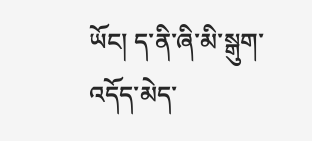ཡོང། ད་ནི་ཞི་མི་སྒུག་འདོད་མེད་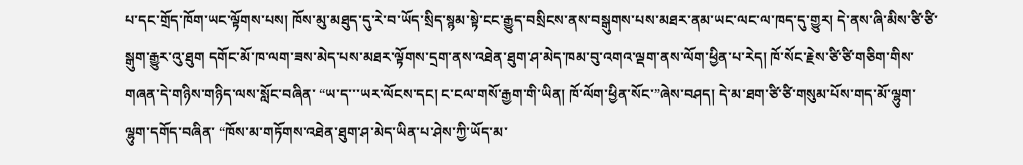པ་དང་གྲོད་ཁོག་ཡང་ལྟོགས་པས། ཁོས་མུ་མཐུད་དུ་རེ་བ་ཡོད་སྲིད་སྙམ་སྟེ་ངང་རྒྱུད་བསྲིངས་ནས་བསྒུགས་པས་མཐར་ནམ་ཡང་ལང་ལ་ཁད་དུ་གྱུར། དེ་ནས་ཞི་མིས་ཙི་ཙི་སྒུག་རྒྱུར་འུ་ཐུག དགོང་མོ་ཁ་ལག་ཟས་མེད་པས་མཐར་ལྟོགས་དྲག་ནས་འཐེན་ཐུག་ཤ་མེད་ཁམ་བུ་འགའ་ལྡག་ནས་ལོག་ཕྱིན་པ་རེད། ཁོ་སོང་རྗེས་ཙི་ཙི་གཅིག་གིས་གཞན་དེ་གཉིས་གཉིད་ལས་སློང་བཞིན་ “ཡ་ད་་་ཡར་ལོངས་དང། ང་ངལ་གསོ་རྒྱག་གི་ཡིན། ཁོ་ལོག་ཕྱིན་སོང་”ཞེས་བཤད། དེ་མ་ཐག་ཙི་ཙི་གསུམ་པོས་གད་མོ་ལྷུག་ལྷུག་དགོད་བཞིན་ “ཁོས་མ་གཏོགས་འཐེན་ཐུག་ཤ་མེད་ཡིན་པ་ཤེས་ཀྱི་ཡོད་མ་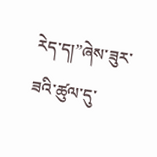རེད་ད།”ཞེས་ཟུར་ཟའི་ཚུལ་དུ་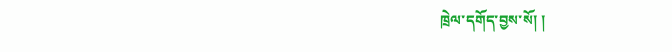ཁྲེལ་དགོད་བྱས་སོ། །